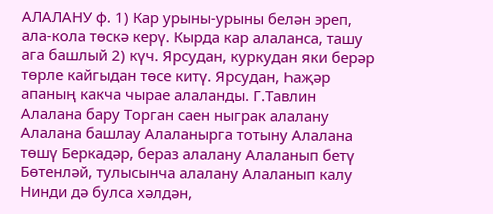АЛАЛАНУ ф. 1) Кар урыны-урыны белән эреп, ала-кола төскә керү. Кырда кар алаланса, ташу ага башлый 2) күч. Ярсудан, куркудан яки берәр төрле кайгыдан төсе китү. Ярсудан, Һаҗәр апаның какча чырае алаланды. Г.Тавлин Алалана бару Торган саен ныграк алалану Алалана башлау Алаланырга тотыну Алалана төшү Беркадәр, бераз алалану Алаланып бетү Бөтенләй, тулысынча алалану Алаланып калу Нинди дә булса хәлдән,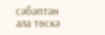сәбәптән ала төскә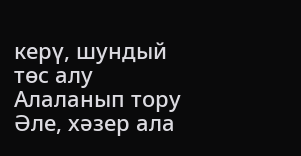керү, шундый төс алу Алаланып тору Әле, хәзер ала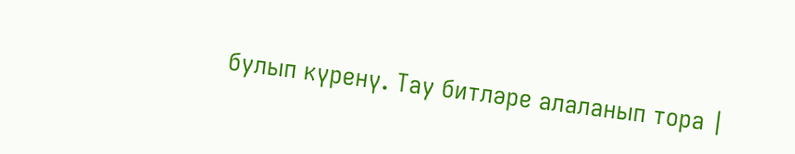булып күренү. Тау битләре алаланып тора |